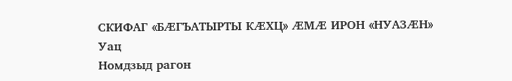СКИФАГ «БÆГЪАТЫРТЫ КÆХЦ» ÆМÆ ИРОН «НУАЗÆН»
Уац
Номдзыд рагон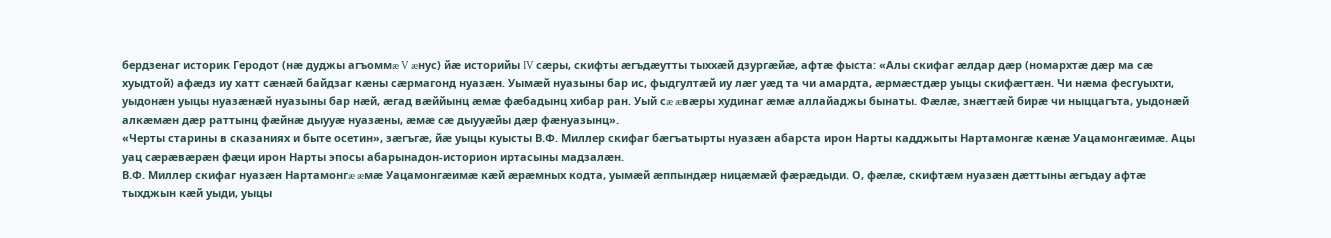бердзенаг историк Геродот (нæ дуджы агъоммæ V æнус) йæ историйы IV сæры, скифты æгъдæутты тыххæй дзургæйæ, афтæ фыста: «Алы скифаг æлдар дæр (номархтæ дæр ма сæ хуыдтой) афæдз иу хатт сæнæй байдзаг кæны сæрмагонд нуазæн. Уымæй нуазыны бар ис, фыдгултæй иу лæг уæд та чи амардта, æрмæстдæр уыцы скифæгтæн. Чи нæма фесгуыхти, уыдонæн уыцы нуазæнæй нуазыны бар нæй, æгад вæййынц æмæ фæбадынц хибар ран. Уый сæ æвæры худинаг æмæ аллайаджы бынаты. Фæлæ, знæгтæй бирæ чи ныццагъта, уыдонæй алкæмæн дæр раттынц фæйнæ дыууæ нуазæны, æмæ сæ дыууæйы дæр фæнуазынц».
«Черты старины в сказаниях и быте осетин», зæгъгæ, йæ уыцы куысты В.Ф. Миллер скифаг бæгъатырты нуазæн абарста ирон Нарты кадджыты Нартамонгæ кæнæ Уацамонгæимæ. Ацы уац сæрæвæрæн фæци ирон Нарты эпосы абарынадон-историон иртасыны мадзалæн.
В.Ф. Миллер скифаг нуазæн Нартамонгæ æмæ Уацамонгæимæ кæй æрæмных кодта, уымæй æппындæр ницæмæй фæрæдыди. О, фæлæ, скифтæм нуазæн дæттыны æгъдау афтæ тыхджын кæй уыди, уыцы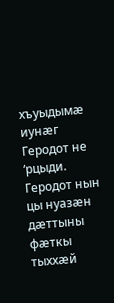хъуыдымæ иунæг Геродот не ‘рцыди. Геродот нын цы нуазæн дæттыны фæткы тыххæй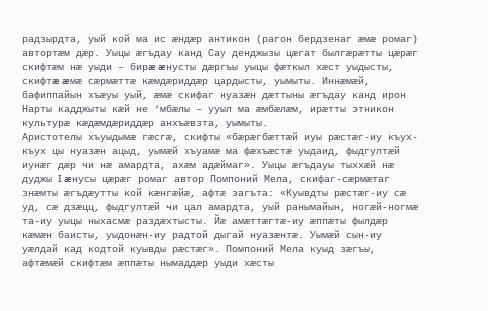радзырдта, уый кой ма ис æндæр антикон (рагон бердзенаг æмæ ромаг) автортæм дæр. Уыцы æгъдау канд Сау денджызы цæгат былгæрæтты цæрæг скифтæм нæ уыди – бирæ æнусты дæргъы уыцы фæткыл хæст уыдысты, скифтæ æмæ сæрмæттæ кæмдæриддæр цардысты, уымыты. Иннæмæй, бафиппайын хъæуы уый, æмæ скифаг нуазæн дæттыны æгъдау канд ирон Нарты кадджыты кæй не ‘мбæлы – ууыл ма æмбæлæм, ирæтты этникон культурæ кæдæмдæриддæр анхъæвзта, уымыты.
Аристотелы хъуыдымæ гæсгæ, скифты «бæрæгбæттæй иуы рæстæг-иу къух-къух цы нуазæн ацыд, уымæй хъуамæ ма фæхъæстæ уыдаид, фыдгултæй иунæг дæр чи нæ амардта, ахæм адæймаг». Уыцы æгъдауы тыххæй нæ дуджы I æнусы цæрæг ромаг автор Помпоний Мела, скифаг-сæрмæтаг знæмты æгъдæутты кой кæнгæйæ, афтæ загъта: «Куывдты рæстæг-иу сæ уд, сæ дзæцц, фыдгултæй чи цал амардта, уый ранымайын, ногæй-ногмæ та-иу уыцы ныхасмæ раздæхтысты. Йæ амæттæгтæ-иу æппæты фылдæр кæмæн баисты, уыдонæн-иу радтой дыгай нуазæнтæ. Уымæй сын-иу уæлдай кад кодтой куывды рæстæг». Помпоний Мела куыд зæгъы, афтæмæй скифтæм æппæты нымаддæр уыди хæсты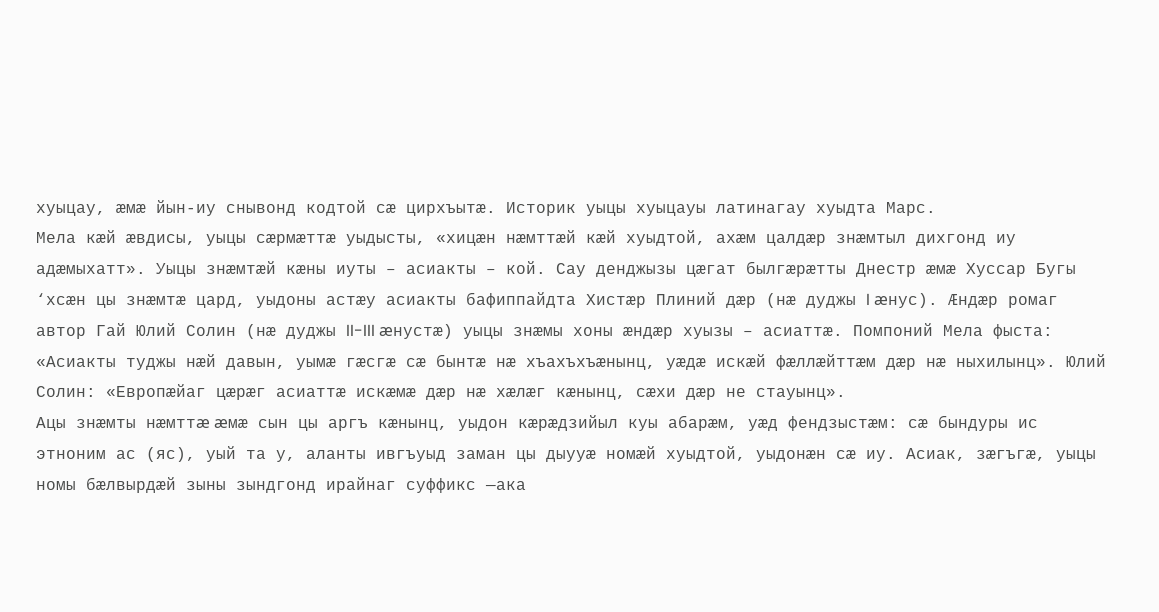хуыцау, æмæ йын-иу снывонд кодтой сæ цирхъытæ. Историк уыцы хуыцауы латинагау хуыдта Марс.
Мела кæй æвдисы, уыцы сæрмæттæ уыдысты, «хицæн нæмттæй кæй хуыдтой, ахæм цалдæр знæмтыл дихгонд иу адæмыхатт». Уыцы знæмтæй кæны иуты – асиакты – кой. Сау денджызы цæгат былгæрæтты Днестр æмæ Хуссар Бугы ‘хсæн цы знæмтæ цард, уыдоны астæу асиакты бафиппайдта Хистæр Плиний дæр (нæ дуджы I æнус). Æндæр ромаг автор Гай Юлий Солин (нæ дуджы II-III æнустæ) уыцы знæмы хоны æндæр хуызы – асиаттæ. Помпоний Мела фыста: «Асиакты туджы нæй давын, уымæ гæсгæ сæ бынтæ нæ хъахъхъæнынц, уæдæ искæй фæллæйттæм дæр нæ ныхилынц». Юлий Солин: «Европæйаг цæрæг асиаттæ искæмæ дæр нæ хæлæг кæнынц, сæхи дæр не стауынц».
Ацы знæмты нæмттæ æмæ сын цы аргъ кæнынц, уыдон кæрæдзийыл куы абарæм, уæд фендзыстæм: сæ бындуры ис этноним ас (яс), уый та у, аланты ивгъуыд заман цы дыууæ номæй хуыдтой, уыдонæн сæ иу. Асиак, зæгъгæ, уыцы номы бæлвырдæй зыны зындгонд ирайнаг суффикс —ака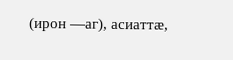(ирон —аг), асиаттæ,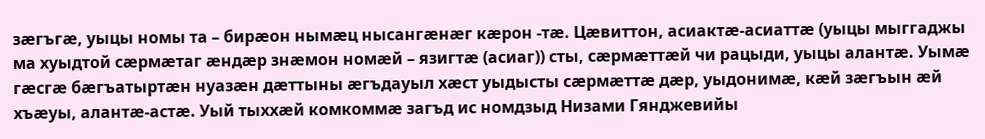зæгъгæ, уыцы номы та – бирæон нымæц нысангæнæг кæрон -тæ. Цæвиттон, асиактæ-асиаттæ (уыцы мыггаджы ма хуыдтой сæрмæтаг æндæр знæмон номæй – язигтæ (асиаг)) сты, сæрмæттæй чи рацыди, уыцы алантæ. Уымæ гæсгæ бæгъатыртæн нуазæн дæттыны æгъдауыл хæст уыдысты сæрмæттæ дæр, уыдонимæ, кæй зæгъын æй хъæуы, алантæ-астæ. Уый тыххæй комкоммæ загъд ис номдзыд Низами Гянджевийы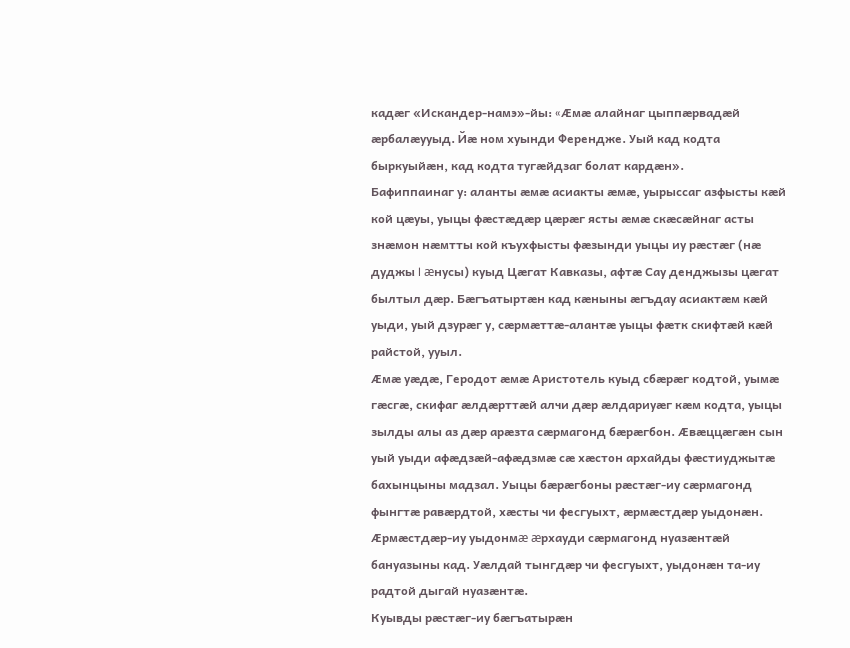кадæг «Искандер-намэ»-йы: «Æмæ алайнаг цыппæрвадæй æрбалæууыд. Йæ ном хуынди Ферендже. Уый кад кодта быркуыйæн, кад кодта тугæйдзаг болат кардæн».
Бафиппаинаг у: аланты æмæ асиакты æмæ, уырыссаг азфысты кæй кой цæуы, уыцы фæстæдæр цæрæг ясты æмæ скæсæйнаг асты знæмон нæмтты кой къухфысты фæзынди уыцы иу рæстæг (нæ дуджы I æнусы) куыд Цæгат Кавказы, афтæ Сау денджызы цæгат былтыл дæр. Бæгъатыртæн кад кæныны æгъдау асиактæм кæй уыди, уый дзурæг у, сæрмæттæ-алантæ уыцы фæтк скифтæй кæй райстой, ууыл.
Æмæ уæдæ, Геродот æмæ Аристотель куыд сбæрæг кодтой, уымæ гæсгæ, скифаг æлдæрттæй алчи дæр æлдариуæг кæм кодта, уыцы зылды алы аз дæр арæзта сæрмагонд бæрæгбон. Æвæццæгæн сын уый уыди афæдзæй-афæдзмæ сæ хæстон архайды фæстиуджытæ бахынцыны мадзал. Уыцы бæрæгбоны рæстæг-иу сæрмагонд фынгтæ равæрдтой, хæсты чи фесгуыхт, æрмæстдæр уыдонæн. Æрмæстдæр-иу уыдонмæ æрхауди сæрмагонд нуазæнтæй бануазыны кад. Уæлдай тынгдæр чи фесгуыхт, уыдонæн та-иу радтой дыгай нуазæнтæ.
Куывды рæстæг-иу бæгъатырæн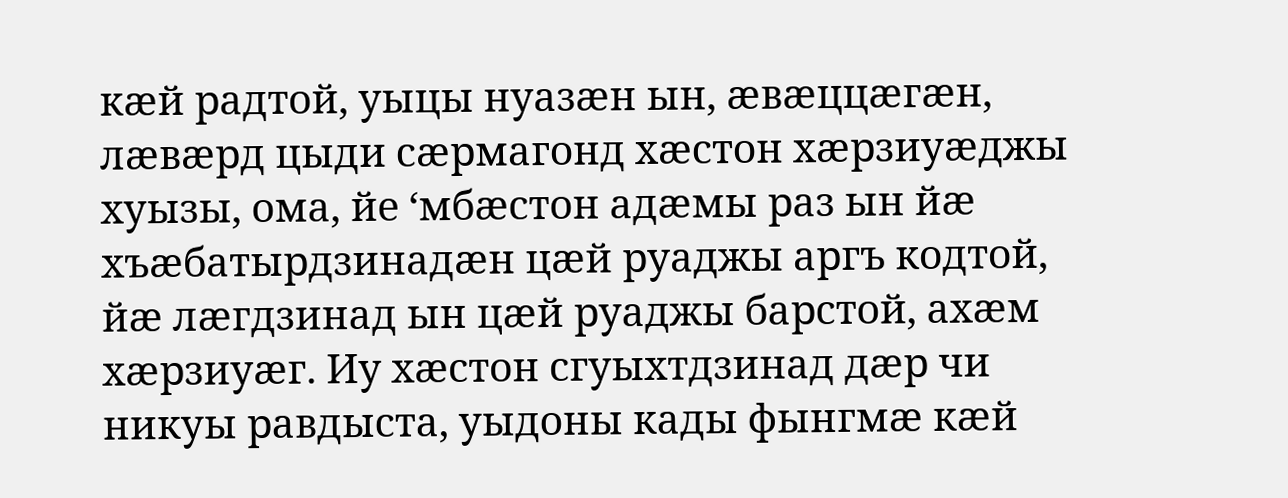кæй радтой, уыцы нуазæн ын, æвæццæгæн, лæвæрд цыди сæрмагонд хæстон хæрзиуæджы хуызы, ома, йе ‘мбæстон адæмы раз ын йæ хъæбатырдзинадæн цæй руаджы аргъ кодтой, йæ лæгдзинад ын цæй руаджы барстой, ахæм хæрзиуæг. Иу хæстон сгуыхтдзинад дæр чи никуы равдыста, уыдоны кады фынгмæ кæй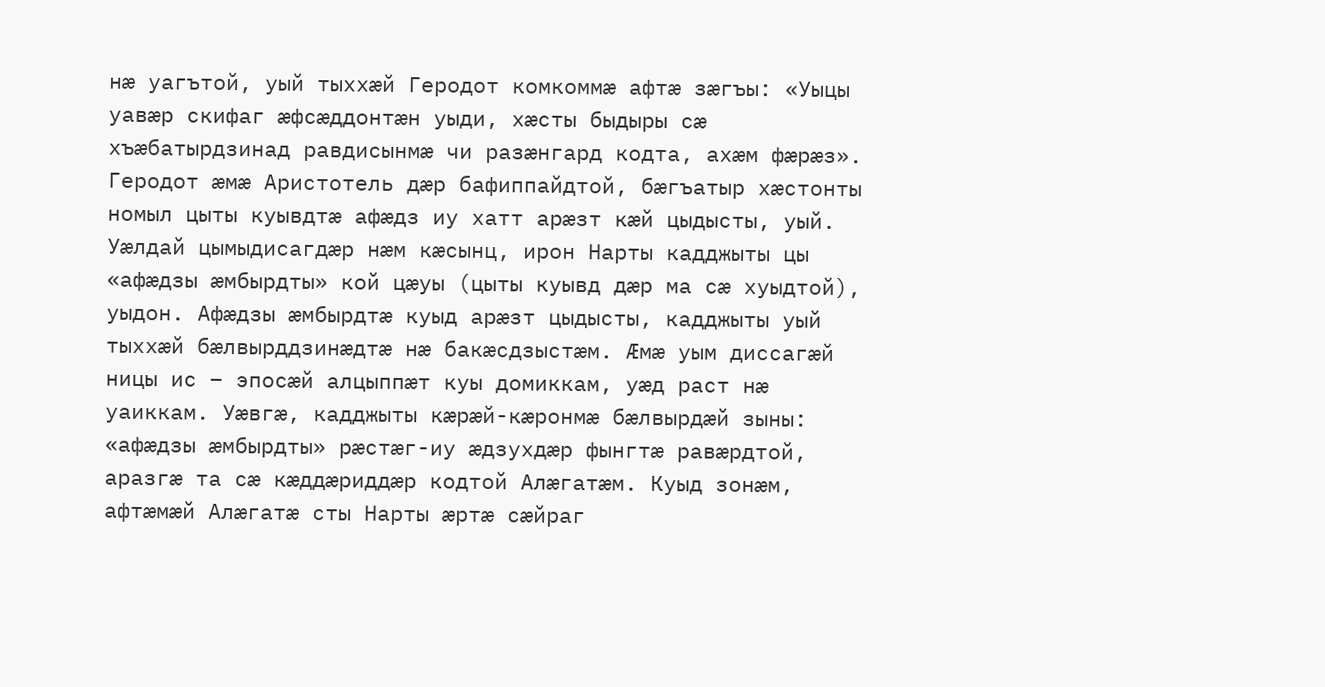нæ уагътой, уый тыххæй Геродот комкоммæ афтæ зæгъы: «Уыцы уавæр скифаг æфсæддонтæн уыди, хæсты быдыры сæ хъæбатырдзинад равдисынмæ чи разæнгард кодта, ахæм фæрæз».
Геродот æмæ Аристотель дæр бафиппайдтой, бæгъатыр хæстонты номыл цыты куывдтæ афæдз иу хатт арæзт кæй цыдысты, уый. Уæлдай цымыдисагдæр нæм кæсынц, ирон Нарты кадджыты цы «афæдзы æмбырдты» кой цæуы (цыты куывд дæр ма сæ хуыдтой), уыдон. Афæдзы æмбырдтæ куыд арæзт цыдысты, кадджыты уый тыххæй бæлвырддзинæдтæ нæ бакæсдзыстæм. Æмæ уым диссагæй ницы ис – эпосæй алцыппæт куы домиккам, уæд раст нæ уаиккам. Уæвгæ, кадджыты кæрæй-кæронмæ бæлвырдæй зыны: «афæдзы æмбырдты» рæстæг-иу æдзухдæр фынгтæ равæрдтой, аразгæ та сæ кæддæриддæр кодтой Алæгатæм. Куыд зонæм, афтæмæй Алæгатæ сты Нарты æртæ сæйраг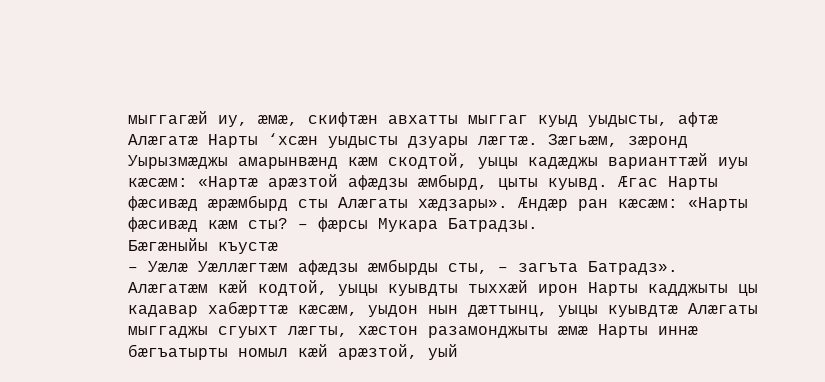мыггагæй иу, æмæ, скифтæн авхатты мыггаг куыд уыдысты, афтæ Алæгатæ Нарты ‘хсæн уыдысты дзуары лæгтæ. Зæгьæм, зæронд Уырызмæджы амарынвæнд кæм скодтой, уыцы кадæджы варианттæй иуы кæсæм: «Нартæ арæзтой афæдзы æмбырд, цыты куывд. Æгас Нарты фæсивæд æрæмбырд сты Алæгаты хæдзары». Æндæр ран кæсæм: «Нарты фæсивæд кæм сты? – фæрсы Мукара Батрадзы.
Бæгæныйы къустæ
– Уæлæ Уæллæгтæм афæдзы æмбырды сты, – загъта Батрадз».
Алæгатæм кæй кодтой, уыцы куывдты тыххæй ирон Нарты кадджыты цы кадавар хабæрттæ кæсæм, уыдон нын дæттынц, уыцы куывдтæ Алæгаты мыггаджы сгуыхт лæгты, хæстон разамонджыты æмæ Нарты иннæ бæгъатырты номыл кæй арæзтой, уый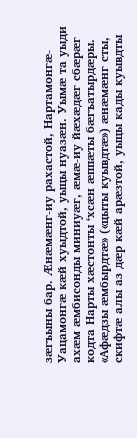зæгъыны бар. Æнæмæнг-иу рахастой, Нартамонгæ-Уацамонгæ кæй хуыдтой, уыцы нуазæн. Уымæ та уыди ахæм æмбисонды миниуæг, æмæ-иу йæхæдæг сбæрæг кодта Нарты хæстонты ‘хсæн æппæты бæгъатырдæры. «Афæдзы æмбырдтæ» («цыты куывдтæ») æнæмæнг сты, скифтæ алы аз дæр кæй арæзтой, уыцы кады куывдты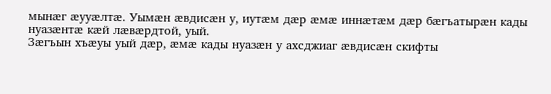мынæг æууæлтæ. Уымæн æвдисæн у, иутæм дæр æмæ иннæтæм дæр бæгъатырæн кады нуазæнтæ кæй лæвæрдтой, уый.
Зæгъын хъæуы уый дæр, æмæ кады нуазæн у ахсджиаг æвдисæн скифты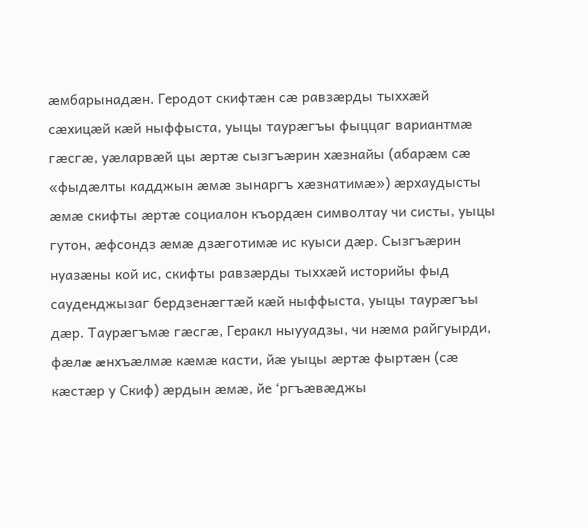æмбарынадæн. Геродот скифтæн сæ равзæрды тыххæй сæхицæй кæй ныффыста, уыцы таурæгъы фыццаг вариантмæ гæсгæ, уæларвæй цы æртæ сызгъæрин хæзнайы (абарæм сæ «фыдæлты кадджын æмæ зынаргъ хæзнатимæ») æрхаудысты æмæ скифты æртæ социалон къордæн символтау чи систы, уыцы гутон, æфсондз æмæ дзæготимæ ис куыси дæр. Сызгъæрин нуазæны кой ис, скифты равзæрды тыххæй историйы фыд сауденджызаг бердзенæгтæй кæй ныффыста, уыцы таурæгъы дæр. Таурæгъмæ гæсгæ, Геракл ныууадзы, чи нæма райгуырди, фæлæ æнхъæлмæ кæмæ касти, йæ уыцы æртæ фыртæн (сæ кæстæр у Скиф) æрдын æмæ, йе ‘ргъæвæджы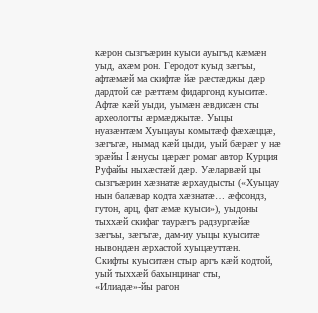кæрон сызгъæрин куыси ауыгъд кæмæн уыд, ахæм рон. Геродот куыд зæгъы, афтæмæй ма скифтæ йæ рæстæджы дæр дардтой сæ рæттæм фидаргонд куыситæ. Афтæ кæй уыди, уымæн æвдисæн сты археологты æрмæджытæ. Уыцы нуазæнтæм Хуыцауы комытæф фæхæццæ, зæгъгæ, нымад кæй цыди, уый бæрæг у нæ эрæйы I æнусы цæрæг ромаг автор Курция Руфайы ныхæстæй дæр. Уæларвæй цы сызгъæрин хæзнатæ æрхаудысты («Хуыцау нын балæвар кодта хæзнатæ… æфсондз, гутон, арц, фат æмæ куыси»), уыдоны тыххæй скифаг таурæгъ радзургæйæ зæгъы, зæгъгæ, дам-иу уыцы куыситæ нывондæн æрхастой хуыцæуттæн.
Скифты куыситæн стыр аргъ кæй кодтой, уый тыххæй бахынцинаг сты, «Илиадæ»-йы рагон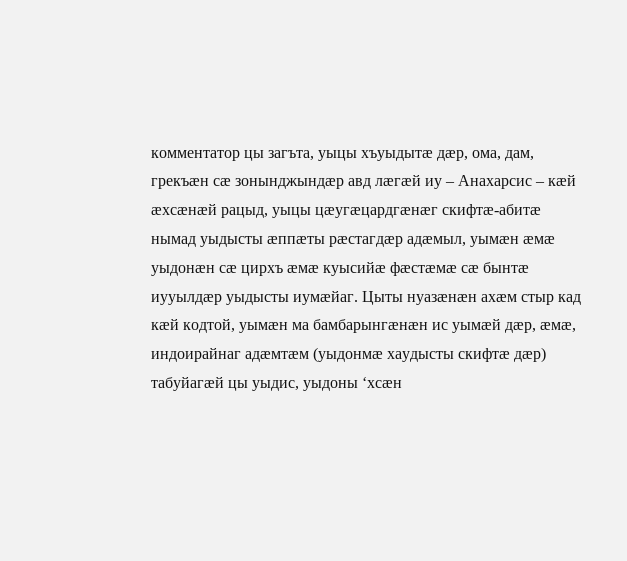комментатор цы загъта, уыцы хъуыдытæ дæр, ома, дам, грекъæн сæ зонынджындæр авд лæгæй иу – Анахарсис – кæй æхсæнæй рацыд, уыцы цæугæцардгæнæг скифтæ-абитæ нымад уыдысты æппæты рæстагдæр адæмыл, уымæн æмæ уыдонæн сæ цирхъ æмæ куысийæ фæстæмæ сæ бынтæ иууылдæр уыдысты иумæйаг. Цыты нуазæнæн ахæм стыр кад кæй кодтой, уымæн ма бамбарынгæнæн ис уымæй дæр, æмæ, индоирайнаг адæмтæм (уыдонмæ хаудысты скифтæ дæр) табуйагæй цы уыдис, уыдоны ‘хсæн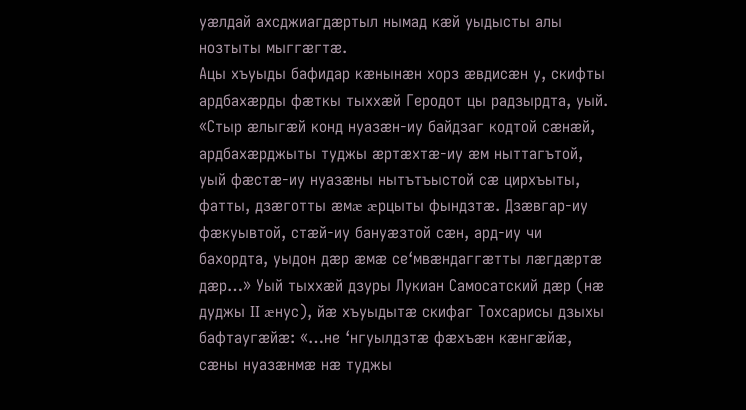уæлдай ахсджиагдæртыл нымад кæй уыдысты алы нозтыты мыггæгтæ.
Ацы хъуыды бафидар кæнынæн хорз æвдисæн у, скифты ардбахæрды фæткы тыххæй Геродот цы радзырдта, уый. «Стыр æлыгæй конд нуазæн-иу байдзаг кодтой сæнæй, ардбахæрджыты туджы æртæхтæ-иу æм ныттагътой, уый фæстæ-иу нуазæны нытътъыстой сæ цирхъыты, фатты, дзæготты æмæ æрцыты фындзтæ. Дзæвгар-иу фæкуывтой, стæй-иу бануæзтой сæн, ард-иу чи бахордта, уыдон дæр æмæ се‘мвæндаггæтты лæгдæртæ дæр…» Уый тыххæй дзуры Лукиан Самосатский дæр (нæ дуджы II æнус), йæ хъуыдытæ скифаг Тохсарисы дзыхы бафтаугæйæ: «…не ‘нгуылдзтæ фæхъæн кæнгæйæ, сæны нуазæнмæ нæ туджы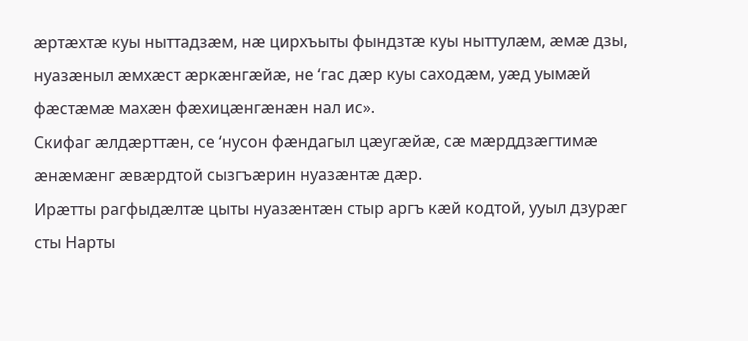æртæхтæ куы ныттадзæм, нæ цирхъыты фындзтæ куы ныттулæм, æмæ дзы, нуазæныл æмхæст æркæнгæйæ, не ‘гас дæр куы саходæм, уæд уымæй фæстæмæ махæн фæхицæнгæнæн нал ис».
Скифаг æлдæрттæн, се ‘нусон фæндагыл цæугæйæ, сæ мæрддзæгтимæ æнæмæнг æвæрдтой сызгъæрин нуазæнтæ дæр.
Ирæтты рагфыдæлтæ цыты нуазæнтæн стыр аргъ кæй кодтой, ууыл дзурæг сты Нарты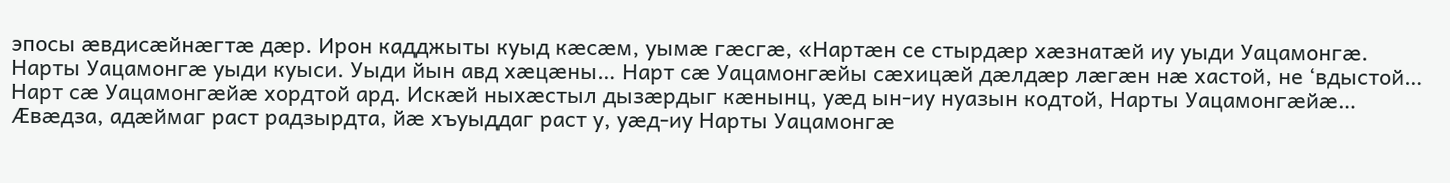эпосы æвдисæйнæгтæ дæр. Ирон кадджыты куыд кæсæм, уымæ гæсгæ, «Нартæн се стырдæр хæзнатæй иу уыди Уацамонгæ. Нарты Уацамонгæ уыди куыси. Уыди йын авд хæцæны… Нарт сæ Уацамонгæйы сæхицæй дæлдæр лæгæн нæ хастой, не ‘вдыстой… Нарт сæ Уацамонгæйæ хордтой ард. Искæй ныхæстыл дызæрдыг кæнынц, уæд ын-иу нуазын кодтой, Нарты Уацамонгæйæ… Æвæдза, адæймаг раст радзырдта, йæ хъуыддаг раст у, уæд-иу Нарты Уацамонгæ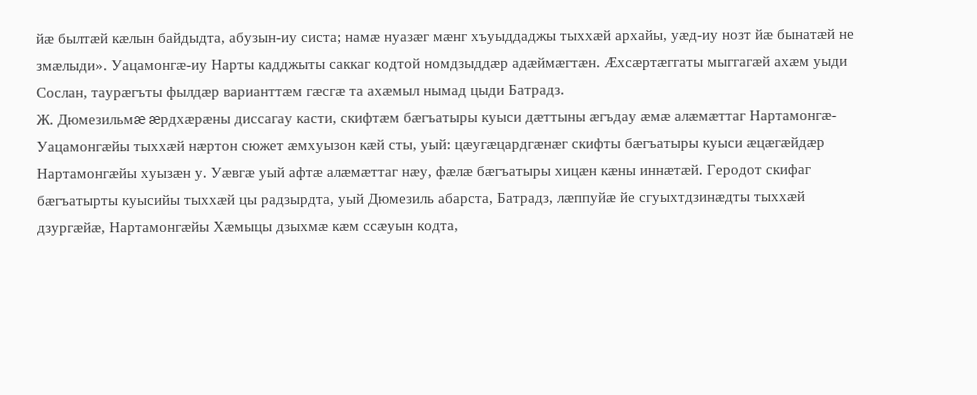йæ былтæй кæлын байдыдта, абузын-иу систа; намæ нуазæг мæнг хъуыддаджы тыххæй архайы, уæд-иу нозт йæ бынатæй не змæлыди». Уацамонгæ-иу Нарты кадджыты саккаг кодтой номдзыддæр адæймæгтæн. Æхсæртæггаты мыггагæй ахæм уыди Сослан, таурæгъты фылдæр варианттæм гæсгæ та ахæмыл нымад цыди Батрадз.
Ж. Дюмезильмæ æрдхæрæны диссагау касти, скифтæм бæгъатыры куыси дæттыны æгъдау æмæ алæмæттаг Нартамонгæ-Уацамонгæйы тыххæй нæртон сюжет æмхуызон кæй сты, уый: цæугæцардгæнæг скифты бæгъатыры куыси æцæгæйдæр Нартамонгæйы хуызæн у. Уæвгæ уый афтæ алæмæттаг нæу, фæлæ бæгъатыры хицæн кæны иннæтæй. Геродот скифаг бæгъатырты куысийы тыххæй цы радзырдта, уый Дюмезиль абарста, Батрадз, лæппуйæ йе сгуыхтдзинæдты тыххæй дзургæйæ, Нартамонгæйы Хæмыцы дзыхмæ кæм ссæуын кодта,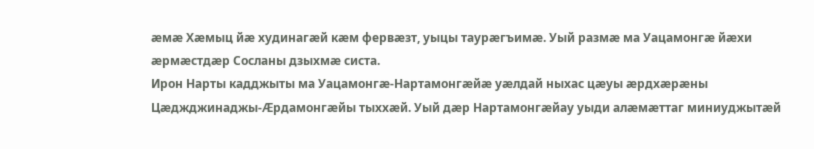æмæ Хæмыц йæ худинагæй кæм фервæзт, уыцы таурæгъимæ. Уый размæ ма Уацамонгæ йæхи æрмæстдæр Сосланы дзыхмæ систа.
Ирон Нарты кадджыты ма Уацамонгæ-Нартамонгæйæ уæлдай ныхас цæуы æрдхæрæны Цæджджинаджы-Æрдамонгæйы тыххæй. Уый дæр Нартамонгæйау уыди алæмæттаг миниуджытæй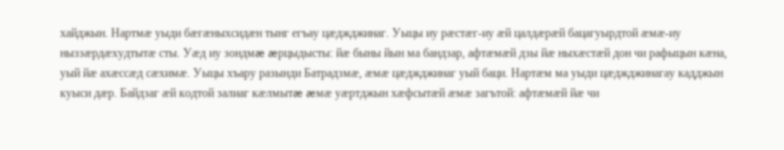хайджын. Нартмæ уыди бæгæныхсидæн тынг егъау цæджджинаг. Уыцы иу рæстæг-иу æй цалдæрæй бацагуырдтой æмæ-иу ныззæрдæхудтытæ сты. Уæд иу зондмæ æрцыдысты: йæ быны йын ма бандзар, афтæмæй дзы йæ ныхæстæй дон чи рафыцын кæна, уый йæ ахæссæд сæхимæ. Уыцы хъару разынди Батрадзмæ, æмæ цæджджинаг уый баци. Нартæм ма уыди цæджджинагау кадджын куыси дæр. Байдзаг æй кодтой залиаг кæлмытæ æмæ уæртджын хæфсытæй æмæ загътой: афтæмæй йæ чи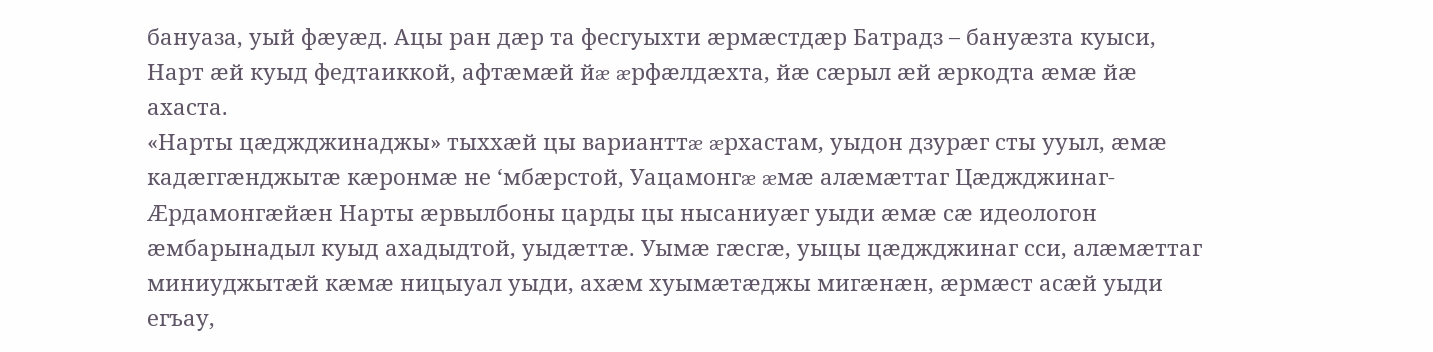бануаза, уый фæуæд. Ацы ран дæр та фесгуыхти æрмæстдæр Батрадз – бануæзта куыси, Нарт æй куыд федтаиккой, афтæмæй йæ æрфæлдæхта, йæ сæрыл æй æркодта æмæ йæ ахаста.
«Нарты цæджджинаджы» тыххæй цы варианттæ æрхастам, уыдон дзурæг сты ууыл, æмæ кадæггæнджытæ кæронмæ не ‘мбæрстой, Уацамонгæ æмæ алæмæттаг Цæджджинаг-Æрдамонгæйæн Нарты æрвылбоны царды цы нысаниуæг уыди æмæ сæ идеологон æмбарынадыл куыд ахадыдтой, уыдæттæ. Уымæ гæсгæ, уыцы цæджджинаг сси, алæмæттаг миниуджытæй кæмæ ницыуал уыди, ахæм хуымæтæджы мигæнæн, æрмæст асæй уыди егъау,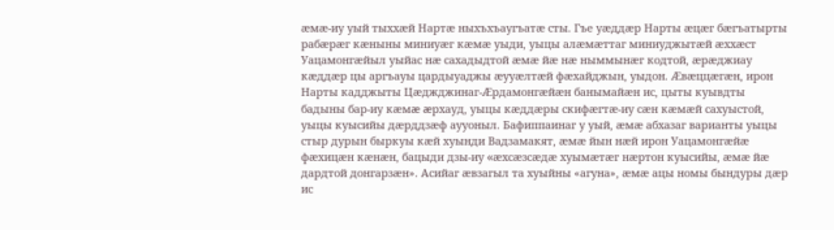æмæ-иу уый тыххæй Нартæ ныхъхъаугъатæ сты. Гъе уæддæр Нарты æцæг бæгъатырты рабæрæг кæныны миниуæг кæмæ уыди, уыцы алæмæттаг миниуджытæй æххæст Уацамонгæйыл уыйас нæ сахадыдтой æмæ йæ нæ ныммынæг кодтой, æрæджиау кæддæр цы аргъауы цардыуаджы æууæлтæй фæхайджын, уыдон. Æвæццæгæн, ирон Нарты кадджыты Цæджджинаг-Æрдамонгæйæн банымайæн ис, цыты куывдты бадыны бар-иу кæмæ æрхауд, уыцы кæддæры скифæгтæ-иу сæн кæмæй сахуыстой, уыцы куысийы дæрддзæф аууоныл. Бафиппаинаг у уый, æмæ абхазаг варианты уыцы стыр дурын быркуы кæй хуынди Вадзамакят, æмæ йын нæй ирон Уацамонгæйæ фæхицæн кæнæн, бацыди дзы-иу «æхсæзсæдæ хуымæтæг нæртон куысийы, æмæ йæ дардтой донгарзæн». Асийаг æвзагыл та хуыйны «агуна», æмæ ацы номы бындуры дæр ис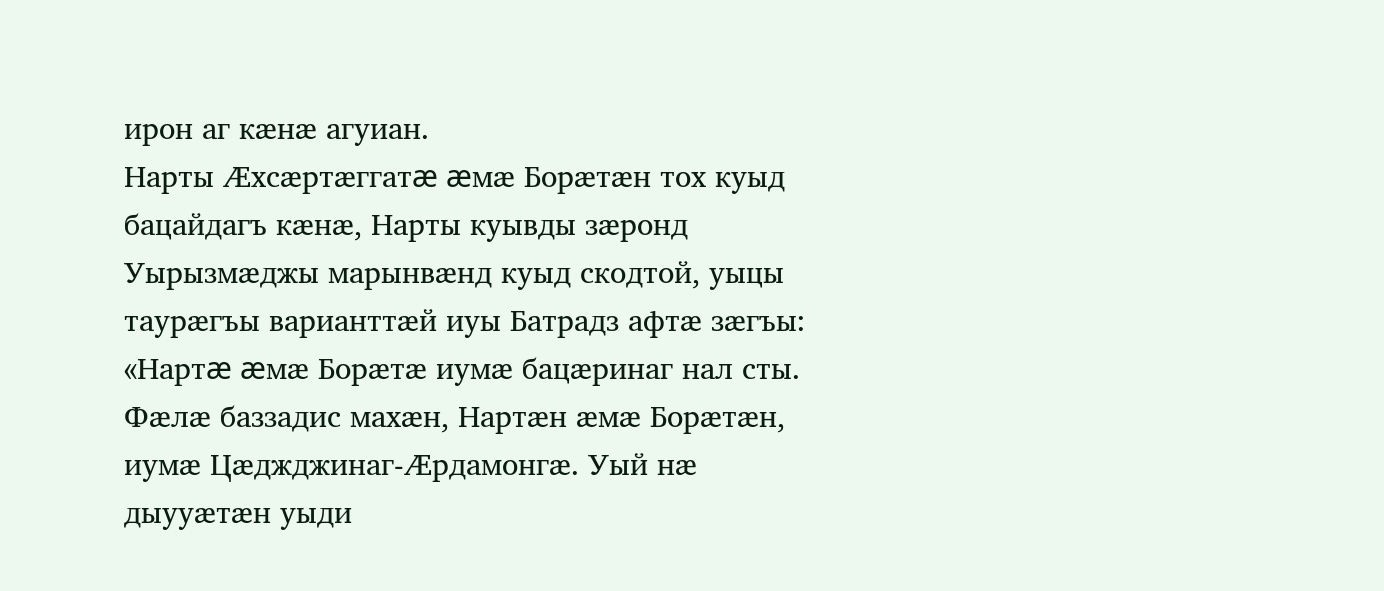ирон аг кæнæ агуиан.
Нарты Æхсæртæггатæ æмæ Борæтæн тох куыд бацайдагъ кæнæ, Нарты куывды зæронд Уырызмæджы марынвæнд куыд скодтой, уыцы таурæгъы варианттæй иуы Батрадз афтæ зæгъы: «Нартæ æмæ Борæтæ иумæ бацæринаг нал сты. Фæлæ баззадис махæн, Нартæн æмæ Борæтæн, иумæ Цæджджинаг-Æрдамонгæ. Уый нæ дыууæтæн уыди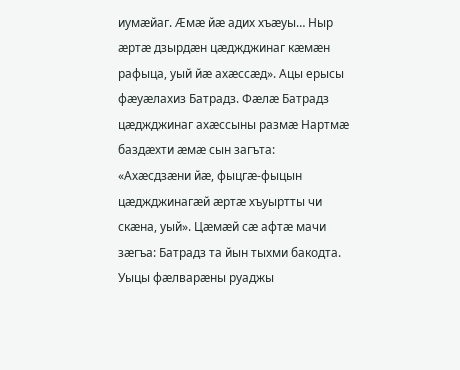иумæйаг. Æмæ йæ адих хъæуы… Ныр æртæ дзырдæн цæджджинаг кæмæн рафыца, уый йæ ахæссæд». Ацы ерысы фæуæлахиз Батрадз. Фæлæ Батрадз цæджджинаг ахæссыны размæ Нартмæ баздæхти æмæ сын загъта: «Ахæсдзæни йæ, фыцгæ-фыцын цæджджинагæй æртæ хъуыртты чи скæна, уый». Цæмæй сæ афтæ мачи зæгъа: Батрадз та йын тыхми бакодта. Уыцы фæлварæны руаджы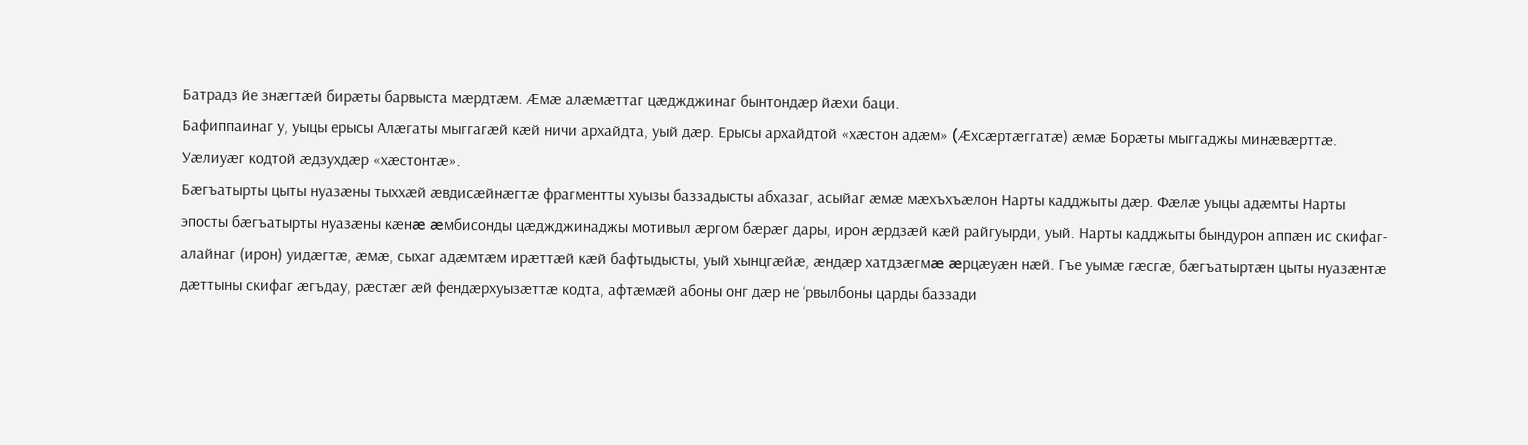Батрадз йе знæгтæй бирæты барвыста мæрдтæм. Æмæ алæмæттаг цæджджинаг бынтондæр йæхи баци.
Бафиппаинаг у, уыцы ерысы Алæгаты мыггагæй кæй ничи архайдта, уый дæр. Ерысы архайдтой «хæстон адæм» (Æхсæртæггатæ) æмæ Борæты мыггаджы минæвæрттæ. Уæлиуæг кодтой æдзухдæр «хæстонтæ».
Бæгъатырты цыты нуазæны тыххæй æвдисæйнæгтæ фрагментты хуызы баззадысты абхазаг, асыйаг æмæ мæхъхъæлон Нарты кадджыты дæр. Фæлæ уыцы адæмты Нарты эпосты бæгъатырты нуазæны кæнæ æмбисонды цæджджинаджы мотивыл æргом бæрæг дары, ирон æрдзæй кæй райгуырди, уый. Нарты кадджыты бындурон аппæн ис скифаг-алайнаг (ирон) уидæгтæ, æмæ, сыхаг адæмтæм ирæттæй кæй бафтыдысты, уый хынцгæйæ, æндæр хатдзæгмæ æрцæуæн нæй. Гъе уымæ гæсгæ, бæгъатыртæн цыты нуазæнтæ дæттыны скифаг æгъдау, рæстæг æй фендæрхуызæттæ кодта, афтæмæй абоны онг дæр не ‘рвылбоны царды баззади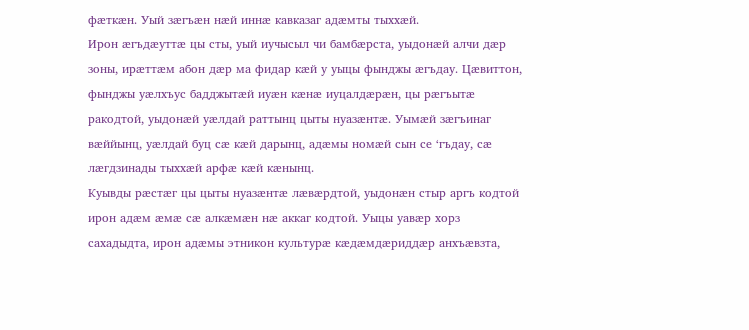фæткæн. Уый зæгъæн нæй иннæ кавказаг адæмты тыххæй.
Ирон æгъдæуттæ цы сты, уый иучысыл чи бамбæрста, уыдонæй алчи дæр зоны, ирæттæм абон дæр ма фидар кæй у уыцы фынджы æгъдау. Цæвиттон, фынджы уæлхъус бадджытæй иуæн кæнæ иуцалдæрæн, цы рæгъытæ ракодтой, уыдонæй уæлдай раттынц цыты нуазæнтæ. Уымæй зæгъинаг вæййынц, уæлдай буц сæ кæй дарынц, адæмы номæй сын се ‘гъдау, сæ лæгдзинады тыххæй арфæ кæй кæнынц.
Куывды рæстæг цы цыты нуазæнтæ лæвæрдтой, уыдонæн стыр аргъ кодтой ирон адæм æмæ сæ алкæмæн нæ аккаг кодтой. Уыцы уавæр хорз сахадыдта, ирон адæмы этникон культурæ кæдæмдæриддæр анхъæвзта,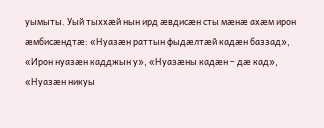уымыты. Уый тыххæй нын ирд æвдисæн сты мæнæ ахæм ирон æмбисæндтæ: «Нуазæн раттын фыдæлтæй кадæн баззад», «Ирон нуазæн кадджын у», «Нуазæны кадæн – дæ кад», «Нуазæн никуы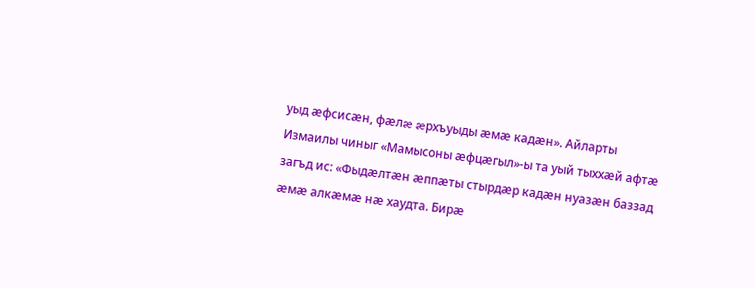уыд æфсисæн, фæлæ æрхъуыды æмæ кадæн». Айларты Измаилы чиныг «Мамысоны æфцæгыл»-ы та уый тыххæй афтæ загъд ис: «Фыдæлтæн æппæты стырдæр кадæн нуазæн баззад æмæ алкæмæ нæ хаудта. Бирæ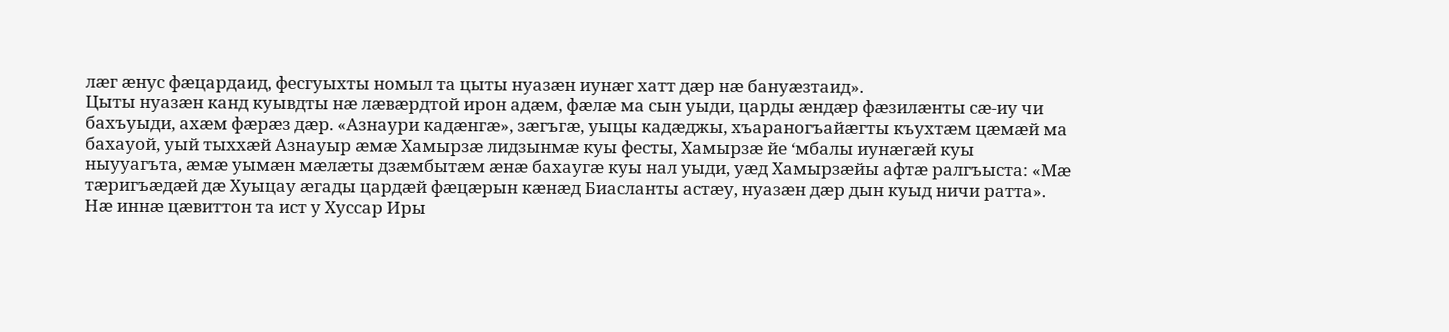лæг æнус фæцардаид, фесгуыхты номыл та цыты нуазæн иунæг хатт дæр нæ бануæзтаид».
Цыты нуазæн канд куывдты нæ лæвæрдтой ирон адæм, фæлæ ма сын уыди, царды æндæр фæзилæнты сæ-иу чи бахъуыди, ахæм фæрæз дæр. «Азнаури кадæнгæ», зæгъгæ, уыцы кадæджы, хъараногъайæгты къухтæм цæмæй ма бахауой, уый тыххæй Азнауыр æмæ Хамырзæ лидзынмæ куы фесты, Хамырзæ йе ‘мбалы иунæгæй куы ныууагъта, æмæ уымæн мæлæты дзæмбытæм æнæ бахаугæ куы нал уыди, уæд Хамырзæйы афтæ ралгъыста: «Мæ тæригъæдæй дæ Хуыцау æгады цардæй фæцæрын кæнæд Биасланты астæу, нуазæн дæр дын куыд ничи ратта».
Нæ иннæ цæвиттон та ист у Хуссар Иры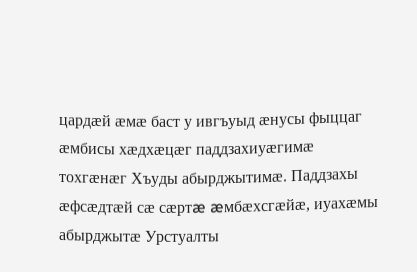цардæй æмæ баст у ивгъуыд æнусы фыццаг æмбисы хæдхæцæг паддзахиуæгимæ тохгæнæг Хъуды абырджытимæ. Паддзахы æфсæдтæй сæ сæртæ æмбæхсгæйæ, иуахæмы абырджытæ Урстуалты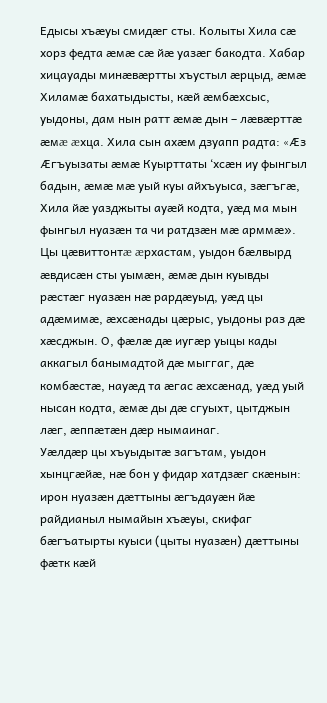Едысы хъæуы смидæг сты. Колыты Хила сæ хорз федта æмæ сæ йæ уазæг бакодта. Хабар хицауады минæвæртты хъустыл æрцыд, æмæ Хиламæ бахатыдысты, кæй æмбæхсыс, уыдоны, дам нын ратт æмæ дын – лæвæрттæ æмæ æхца. Хила сын ахæм дзуапп радта: «Æз Æгъуызаты æмæ Куырттаты ‘хсæн иу фынгыл бадын, æмæ мæ уый куы айхъуыса, зæгъгæ, Хила йæ уазджыты ауæй кодта, уæд ма мын фынгыл нуазæн та чи ратдзæн мæ арммæ».
Цы цæвиттонтæ æрхастам, уыдон бæлвырд æвдисæн сты уымæн, æмæ дын куывды рæстæг нуазæн нæ рардæуыд, уæд цы адæмимæ, æхсæнады цæрыс, уыдоны раз дæ хæсджын. О, фæлæ дæ иугæр уыцы кады аккагыл банымадтой дæ мыггаг, дæ комбæстæ, науæд та æгас æхсæнад, уæд уый нысан кодта, æмæ ды дæ сгуыхт, цытджын лæг, æппæтæн дæр нымаинаг.
Уæлдæр цы хъуыдытæ загътам, уыдон хынцгæйæ, нæ бон у фидар хатдзæг скæнын: ирон нуазæн дæттыны æгъдауæн йæ райдианыл нымайын хъæуы, скифаг бæгъатырты куыси (цыты нуазæн) дæттыны фæтк кæй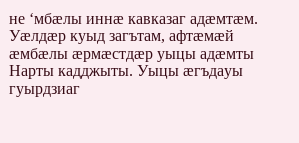не ‘мбæлы иннæ кавказаг адæмтæм. Уæлдæр куыд загътам, афтæмæй æмбæлы æрмæстдæр уыцы адæмты Нарты кадджыты. Уыцы æгъдауы гуырдзиаг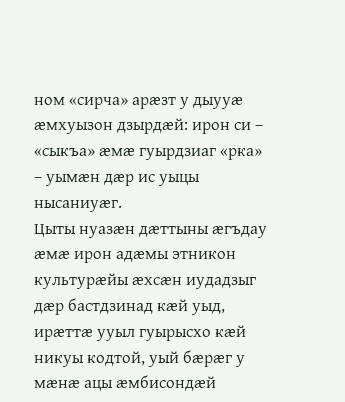ном «сирча» арæзт у дыууæ æмхуызон дзырдæй: ирон си – «сыкъа» æмæ гуырдзиаг «рка» – уымæн дæр ис уыцы нысаниуæг.
Цыты нуазæн дæттыны æгъдау æмæ ирон адæмы этникон культурæйы æхсæн иудадзыг дæр бастдзинад кæй уыд, ирæттæ ууыл гуырысхо кæй никуы кодтой, уый бæрæг у мæнæ ацы æмбисондæй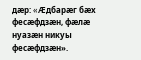дæр: «Æдбарæг бæх фесæфдзæн, фæлæ нуазæн никуы фесæфдзæн».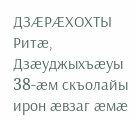ДЗÆРÆХОХТЫ Ритæ,
Дзæуджыхъæуы 38-æм скъолайы
ирон æвзаг æмæ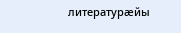литературæйы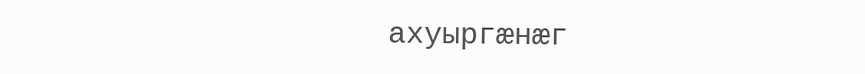ахуыргæнæг